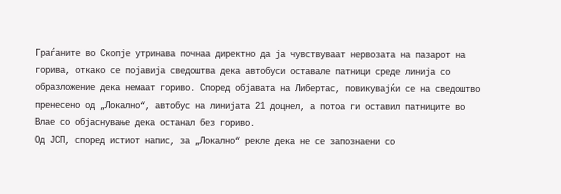Граѓаните во Скопје утринава почнаа директно да ја чувствуваат нервозата на пазарот на горива, откако се појавија сведоштва дека автобуси оставале патници среде линија со образложение дека немаат гориво. Според објавата на Либертас, повикувајќи се на сведоштво пренесено од „Локално“, автобус на линијата 21 доцнел, а потоа ги оставил патниците во Влае со објаснување дека останал без гориво.
Од ЈСП, според истиот напис, за „Локално“ рекле дека не се запознаени со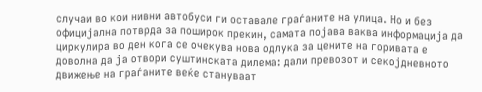случаи во кои нивни автобуси ги оставале граѓаните на улица. Но и без официјална потврда за поширок прекин, самата појава ваква информација да циркулира во ден кога се очекува нова одлука за цените на горивата е доволна да ја отвори суштинската дилема: дали превозот и секојдневното движење на граѓаните веќе стануваат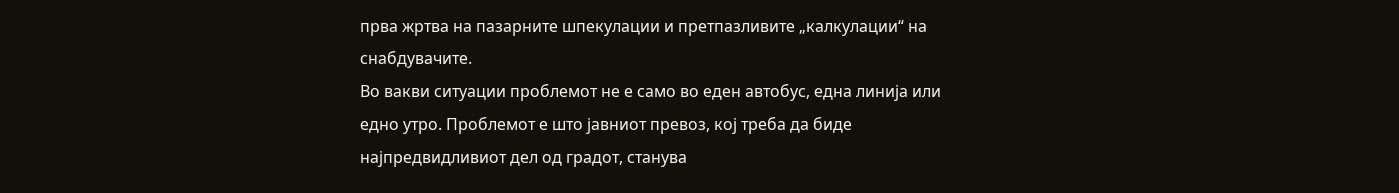прва жртва на пазарните шпекулации и претпазливите „калкулации“ на снабдувачите.
Во вакви ситуации проблемот не е само во еден автобус, една линија или едно утро. Проблемот е што јавниот превоз, кој треба да биде најпредвидливиот дел од градот, станува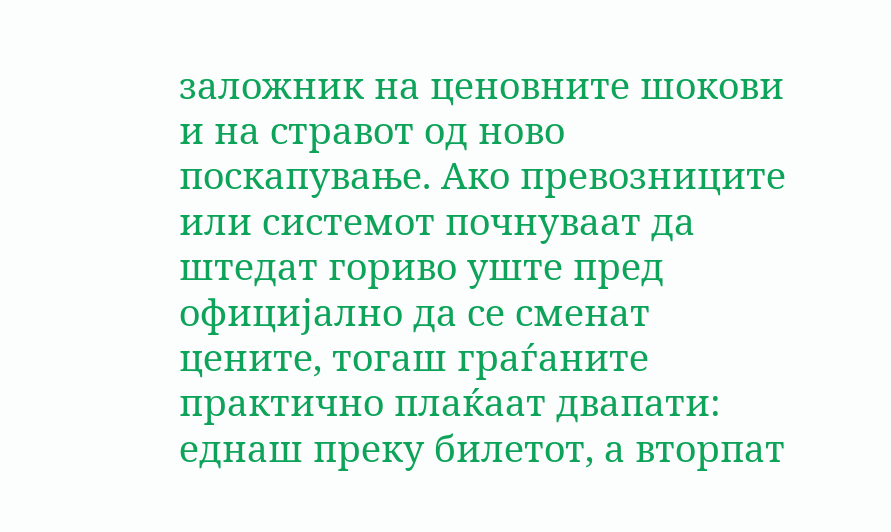заложник на ценовните шокови и на стравот од ново поскапување. Ако превозниците или системот почнуваат да штедат гориво уште пред официјално да се сменат цените, тогаш граѓаните практично плаќаат двапати: еднаш преку билетот, а вторпат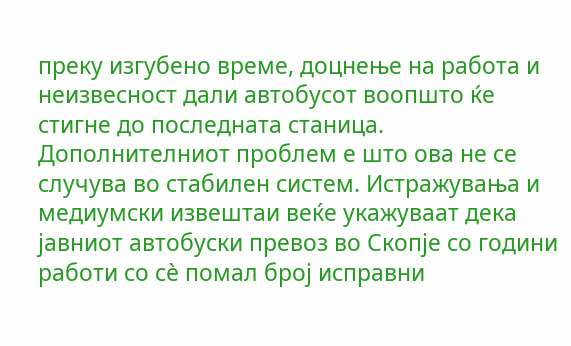преку изгубено време, доцнење на работа и неизвесност дали автобусот воопшто ќе стигне до последната станица.
Дополнителниот проблем е што ова не се случува во стабилен систем. Истражувања и медиумски извештаи веќе укажуваат дека јавниот автобуски превоз во Скопје со години работи со сè помал број исправни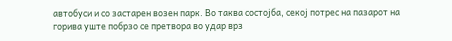автобуси и со застарен возен парк. Во таква состојба, секој потрес на пазарот на горива уште побрзо се претвора во удар врз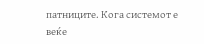патниците. Кога системот е веќе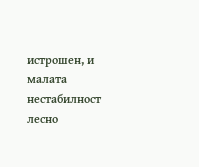истрошен, и малата нестабилност лесно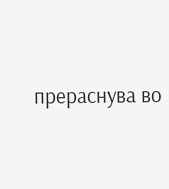прераснува во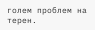голем проблем на терен.